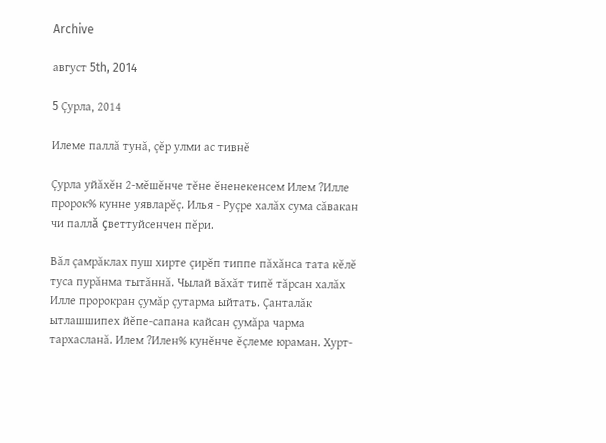Archive

август 5th, 2014

5 Çурла, 2014

Илеме паллă тунă, çĕр улми ас тивнĕ

Çурла уйăхĕн 2-мĕшĕнче тĕне ĕненекенсем Илем ?Илле пророк% кунне уявларĕç. Илья - Руçре халăх сума сăвакан чи паллă çветтуйсенчен пĕри.

Вăл çамрăклах пуш хирте çирĕп типпе пăхăнса тата кĕлĕ туса пурăнма тытăннă. Чылай вăхăт типĕ тăрсан халăх Илле пророкран çумăр çутарма ыйтать. Çанталăк ытлашшипех йĕпе-сапана кайсан çумăра чарма тархасланă. Илем ?Илен% кунĕнче ĕçлеме юраман. Хурт-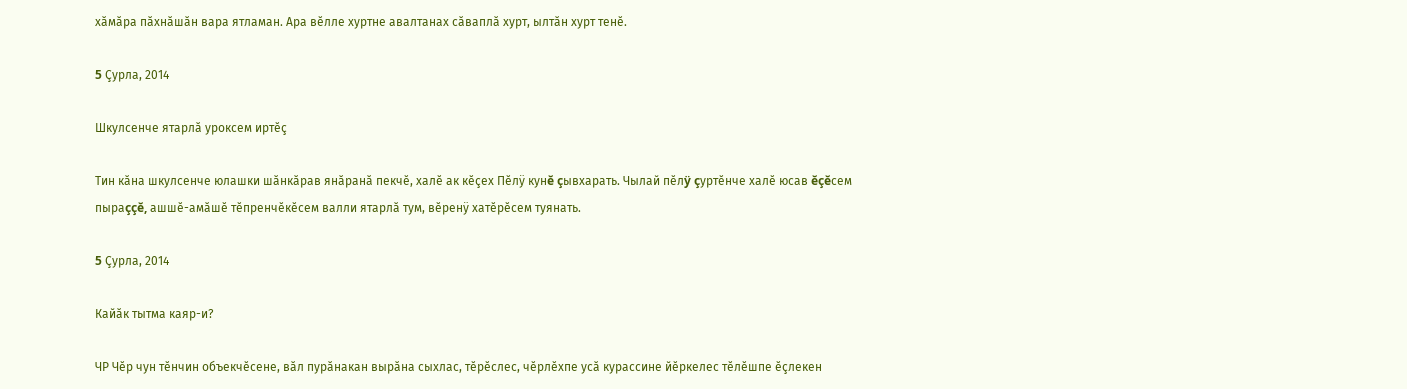хăмăра пăхнăшăн вара ятламан. Ара вĕлле хуртне авалтанах сăваплă хурт, ылтăн хурт тенĕ.

5 Çурла, 2014

Шкулсенче ятарлă уроксем иртĕç

Тин кăна шкулсенче юлашки шăнкăрав янăранă пекчĕ, халĕ ак кĕçех Пĕлÿ кунĕ çывхарать. Чылай пĕлÿ çуртĕнче халĕ юсав ĕçĕсем пыраççĕ, ашшĕ-амăшĕ тĕпренчĕкĕсем валли ятарлă тум, вĕренÿ хатĕрĕсем туянать.

5 Çурла, 2014

Кайăк тытма каяр-и?

ЧР Чĕр чун тĕнчин объекчĕсене, вăл пурăнакан вырăна сыхлас, тĕрĕслес, чĕрлĕхпе усă курассине йĕркелес тĕлĕшпе ĕçлекен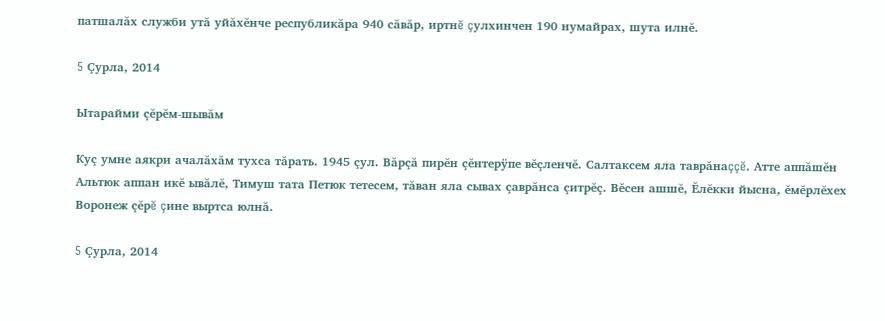патшалăх служби утă уйăхĕнче республикăра 940 сăвăр, иртнĕ çулхинчен 190 нумайрах, шута илнĕ.

5 Çурла, 2014

Ытарайми çĕрĕм-шывăм

Куç умне аякри ачалăхăм тухса тăрать. 1945 çул. Вăрçă пирĕн çĕнтерÿпе вĕçленчĕ. Салтаксем яла таврăнаççĕ. Атте аппăшĕн Альтюк аппан икĕ ывăлĕ, Тимуш тата Петюк тетесем, тăван яла сывах çаврăнса çитрĕç. Вĕсен ашшĕ, Ĕлĕкки йысна, ĕмĕрлĕхех Воронеж çĕрĕ çине выртса юлнă.

5 Çурла, 2014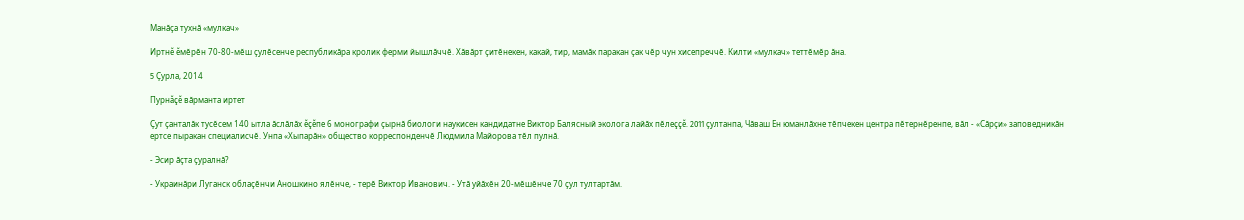Манăçа тухнă «мулкач»

Иртнĕ ĕмĕрĕн 70-80-мĕш çулĕсенче республикăра кролик ферми йышлăччĕ. Хăвăрт çитĕнекен, какай, тир, мамăк паракан çак чĕр чун хисепреччĕ. Килти «мулкач» теттĕмĕр ăна.

5 Çурла, 2014

Пурнăçĕ вăрманта иртет

Çут çанталăк тусĕсем 140 ытла ăслăлăх ĕçĕпе 6 монографи çырнă биологи наукисен кандидатне Виктор Балясный эколога лайăх пĕлеççĕ. 2011 çултанпа, Чăваш Ен юманлăхне тĕпчекен центра пĕтернĕренпе, вăл - «Сăрçи» заповедникăн ертсе пыракан специалисчĕ. Унпа «Хыпарăн» общество корреспонденчĕ Людмила Майорова тĕл пулнă.

- Эсир ăçта çуралнă?

- Украинăри Луганск облаçĕнчи Аношкино ялĕнче, - терĕ Виктор Иванович. - Утă уйăхĕн 20-мĕшĕнче 70 çул тултартăм.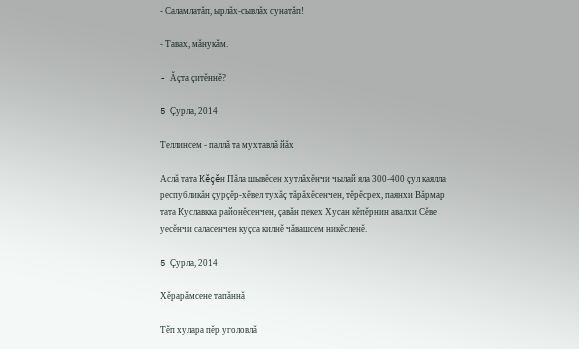- Саламлатăп, ырлăх-сывлăх сунатăп!

- Тавах, мăнукăм.

- Ăçта çитĕннĕ?

5 Çурла, 2014

Теллинсем - паллă та мухтавлă йăх

Аслă тата Кĕçĕн Пăла шывĕсен хутлăхĕнчи чылай яла 300-400 çул каялла республикăн çурçĕр-хĕвел тухăç тăрăхĕсенчен, тĕрĕсрех, паянхи Вăрмар тата Куславкка районĕсенчен, çавăн пекех Хусан кĕпĕрнин авалхи Сĕве уесĕнчи саласенчен куçса килнĕ чăвашсем никĕсленĕ.

5 Çурла, 2014

Хĕрарăмсене тапăннă

Тĕп хулара пĕр уголовлă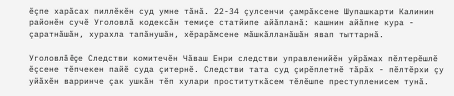ĕçпе харăсах пиллĕкĕн суд умне тăнă. 22-34 çулсенчи çамрăксене Шупашкарти Калинин районĕн сучĕ Уголовлă кодексăн темиçе статйипе айăпланă: кашнин айăпне кура - çаратнăшăн, хурахла тапăнушăн, хĕрарăмсене мăшкăлланăшăн явап тыттарнă.

Уголовлă ĕçе Следстви комитечĕн Чăваш Енри следстви управленийĕн уйрăмах пĕлтерĕшлĕ ĕçсене тĕпчекен пайĕ суда çитернĕ. Следстви тата суд çирĕплетнĕ тăрăх - пĕлтĕрхи çу уйăхĕн варринче çак ушкăн тĕп хулари проституткăсем тĕлĕшпе преступленисем тунă.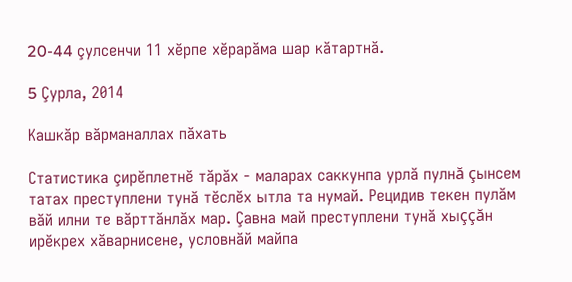20-44 çулсенчи 11 хĕрпе хĕрарăма шар кăтартнă.

5 Çурла, 2014

Кашкăр вăрманаллах пăхать

Статистика çирĕплетнĕ тăрăх - маларах саккунпа урлă пулнă çынсем татах преступлени тунă тĕслĕх ытла та нумай. Рецидив текен пулăм вăй илни те вăрттăнлăх мар. Çавна май преступлени тунă хыççăн ирĕкрех хăварнисене, условнăй майпа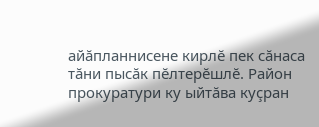айăпланнисене кирлĕ пек сăнаса тăни пысăк пĕлтерĕшлĕ. Район прокуратури ку ыйтăва куçран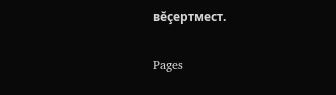вĕçертмест.

Pages